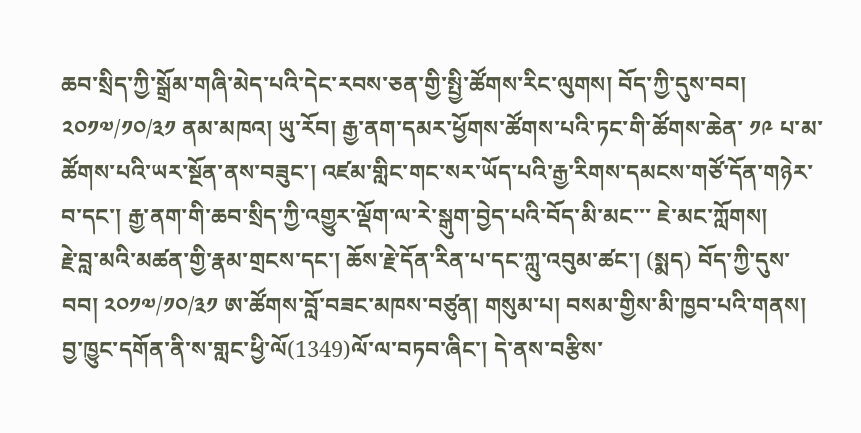ཆབ་སྲིད་ཀྱི་སྒྲོམ་གཞི་མེད་པའི་དེང་རབས་ཅན་གྱི་སྤྱི་ཚོགས་རིང་ལུགས། བོད་ཀྱི་དུས་བབ། ༢༠༡༧/༡༠/༣༡ ནམ་མཁའ། ཡུ་རོབ། རྒྱ་ནག་དམར་ཕྱོགས་ཚོགས་པའི་ཏང་གི་ཚོགས་ཆེན་ ༡༩ པ་མ་ཚོགས་པའི་ཡར་སྔོན་ནས་བཟུང་། འཛམ་གླིང་གང་སར་ཡོད་པའི་རྒྱ་རིགས་དམངས་གཙོ་དོན་གཉེར་བ་དང་། རྒྱ་ནག་གི་ཆབ་སྲིད་ཀྱི་འགྱུར་ལྡོག་ལ་རེ་སྒུག་བྱེད་པའི་བོད་མི་མང་་་ ཇེ་མང་ཀློགས།
རྗེ་བླ་མའི་མཚན་གྱི་རྣམ་གྲངས་དང་། ཆོས་རྗེ་དོན་རིན་པ་དང་ཀླུ་འབུམ་ཚང་། (སྨད) བོད་ཀྱི་དུས་བབ། ༢༠༡༧/༡༠/༣༡ ཨ་ཚོགས་བློ་བཟང་མཁས་བཙུན། གསུམ་པ། བསམ་གྱིས་མི་ཁྱབ་པའི་གནས། བྱ་ཁྱུང་དགོན་ནི་ས་གླང་ཕྱི་ལོ(1349)ལོ་ལ་བཏབ་ཞིང་། དེ་ནས་བརྩིས་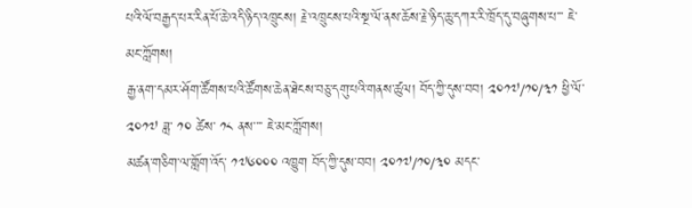པའི་ལོ་བརྒྱད་པར་རིན་པོ་ཆེ་འདི་ཉིད་འཁྲུངས། རྗེ་འཁྲུངས་པའི་སྔ་ལོ་ནས་ཆོས་རྗེ་ཉིད་ཆུ་དཀར་རི་ཁྲོད་དུ་བཞུགས་པ་་་ ཇེ་མང་ཀློགས།
རྒྱ་ནག་དམར་ཤོག་ཚོགས་པའི་ཚོགས་ཆེན་ཐེངས་བཅུ་དགུ་པའི་གནས་ཚུལ། བོད་ཀྱི་དུས་བབ། ༢༠༡༧/༡༠/༣༡ ཕྱི་ལོ་ ༢༠༡༧ ཟླ་ ༡༠ ཚེས་ ༡༨ ནས་་་་ ཇེ་མང་ཀློགས།
མཚན་གཅིག་ལ་གློག་འོད་ ༡༧༦༠༠༠ འཁྱུག བོད་ཀྱི་དུས་བབ། ༢༠༡༧/༡༠/༣༠ མདང་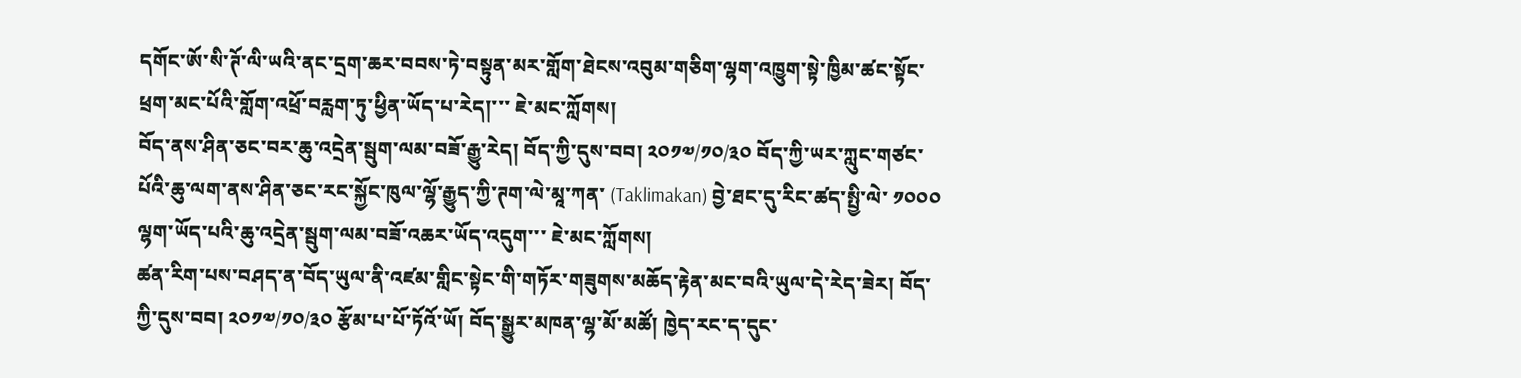དགོང་ཨོ་སི་ཊོ་ལི་ཡའི་ནང་དྲག་ཆར་བབས་ཏེ་བསྟུན་མར་གློག་ཐེངས་འབུམ་གཅིག་ལྷག་འཁྱུག་སྟེ་ཁྱིམ་ཚང་སྟོང་ཕྲག་མང་པོའི་གློག་འཕྲོ་བརླག་ཏུ་ཕྱིན་ཡོད་པ་རེད།་་་ ཇེ་མང་ཀློགས།
བོད་ནས་ཤིན་ཅང་བར་ཆུ་འདྲེན་སྦུག་ལམ་བཟོ་རྒྱུ་རེད། བོད་ཀྱི་དུས་བབ། ༢༠༡༧/༡༠/༣༠ བོད་ཀྱི་ཡར་ཀླུང་གཙང་པོའི་ཆུ་ལག་ནས་ཤིན་ཅང་རང་སྐྱོང་ཁུལ་ལྷོ་རྒྱུད་ཀྱི་ཊག་ལེ་མཱ་ཀན་ (Taklimakan) བྱེ་ཐང་དུ་རིང་ཚད་སྤྱི་ལེ་ ༡༠༠༠ ལྷག་ཡོད་པའི་ཆུ་འདྲེན་སྦུག་ལམ་བཟོ་འཆར་ཡོད་འདུག་་་ ཇེ་མང་ཀློགས།
ཚན་རིག་པས་བཤད་ན་བོད་ཡུལ་ནི་འཛམ་གླིང་སྟེང་གི་གཏོར་གཟུགས་མཆོད་རྟེན་མང་བའི་ཡུལ་དེ་རེད་ཟེར། བོད་ཀྱི་དུས་བབ། ༢༠༡༧/༡༠/༣༠ རྩོམ་པ་པོ་ཏོའོ་ཡོ། བོད་སྒྱུར་མཁན་ལྷ་མོ་མཚོ། ཁྱེད་རང་ད་དུང་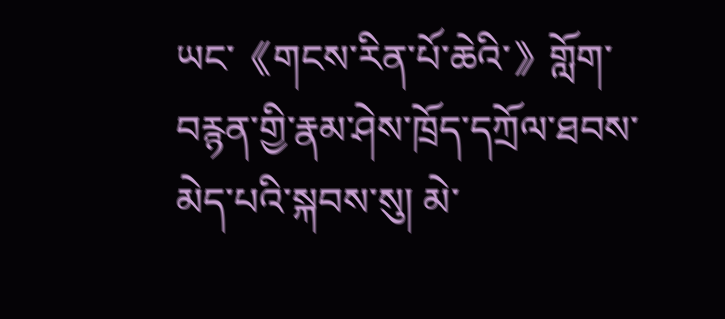ཡང་《གངས་རིན་པོ་ཆེའི་》གློག་བརྙན་གྱི་རྣམ་ཤེས་ཁྲོད་དཀྲོལ་ཐབས་མེད་པའི་སྐབས་སུ། མེ་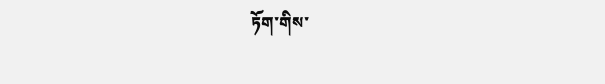ཏོག་གིས་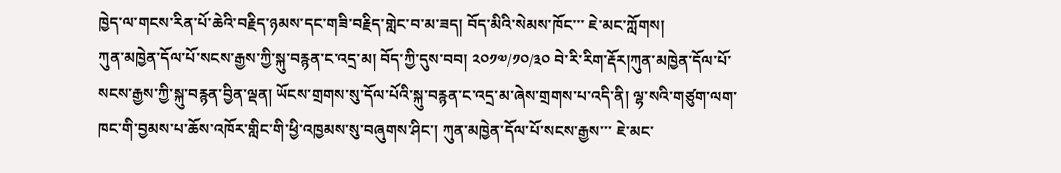ཁྱེད་ལ་གངས་རིན་པོ་ཆེའི་བརྗིད་ཉམས་དང་གཟི་བརྗིད་གླེང་བ་མ་ཟད། བོད་མིའི་སེམས་ཁོང་་་ ཇེ་མང་ཀློགས།
ཀུན་མཁྱེན་དོལ་པོ་སངས་རྒྱས་ཀྱི་སྐུ་བརྙན་ང་འདྲ་མ། བོད་ཀྱི་དུས་བབ། ༢༠༡༧/༡༠/༣༠ བེ་རི་རིག་རྡོར།ཀུན་མཁྱེན་དོལ་པོ་སངས་རྒྱས་ཀྱི་སྐུ་བརྙན་བྱིན་ལྡན། ཡོངས་གྲགས་སུ་དོལ་པོའི་སྐུ་བརྙན་ང་འདྲ་མ་ཞེས་གྲགས་པ་འདི་ནི། ལྷ་སའི་གཙུག་ལག་ཁང་གི་བྱམས་པ་ཆོས་འཁོར་གླིང་གི་ཕྱི་འཁྱམས་སུ་བཞུགས་ཤིང་། ཀུན་མཁྱེན་དོལ་པོ་སངས་རྒྱས་་་ ཇེ་མང་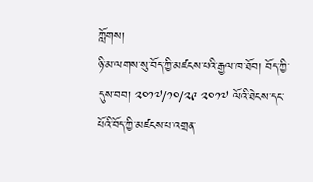ཀློགས།
ཉི་མ་ལགས་སུ་བོད་ཀྱི་མཛངས་པའི་རྒྱལ་ཁ་ཐོབ། བོད་ཀྱི་དུས་བབ། ༢༠༡༧/༡༠/༢༩ ༢༠༡༧ ལོའི་ཐེངས་དང་པོའི་བོད་ཀྱི་མཛངས་པ་འགྲན་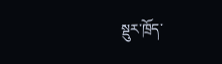སྡུར་ཁྲོད་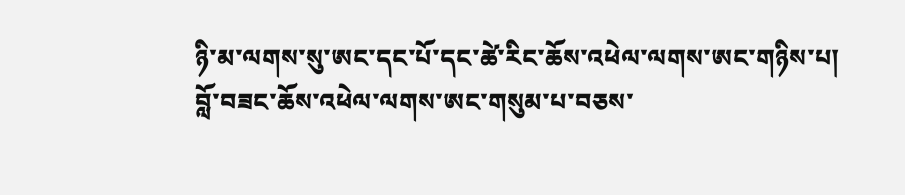ཉི་མ་ལགས་སུ་ཨང་དང་པོ་དང་ཚེ་རིང་ཆོས་འཕེལ་ལགས་ཨང་གཉིས་པ། བློ་བཟང་ཆོས་འཕེལ་ལགས་ཨང་གསུམ་པ་བཅས་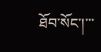ཐོབ་སོང་།་་་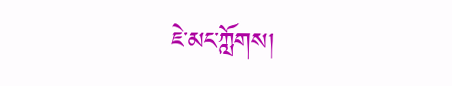ཇེ་མང་ཀློགས།